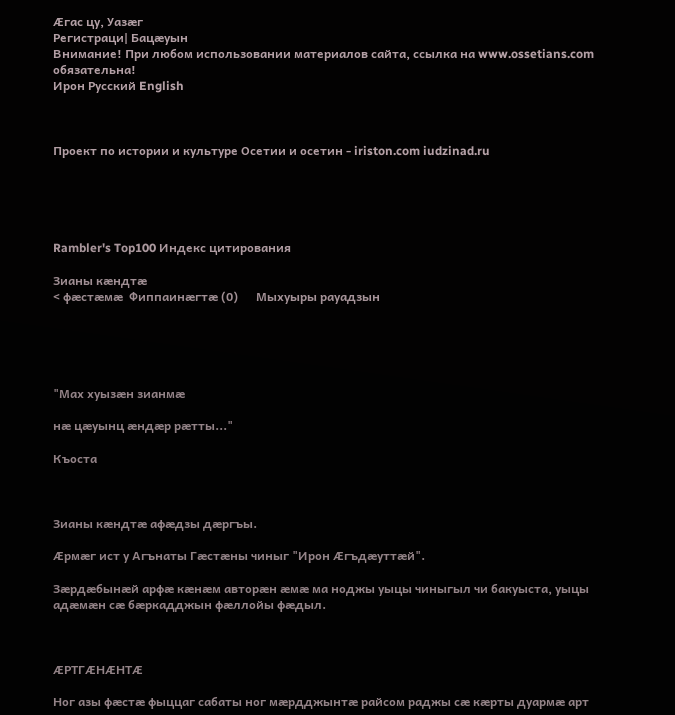Æгас цу, Уазæг
Регистраци| Бацæуын
Внимание! При любом использовании материалов сайта, ссылка на www.ossetians.com обязательна!
Ирон Русский English



Проект по истории и культуре Осетии и осетин - iriston.com iudzinad.ru





Rambler's Top100 Индекс цитирования

Зианы кæндтæ
< фæстæмæ  Фиппаинæгтæ (0)      Мыхуыры рауадзын





"Мах хуызæн зианмæ

нæ цæуынц æндæр рæтты..."

Къоста



Зианы кæндтæ афæдзы дæргъы.

Æрмæг ист у Агънаты Гæстæны чиныг "Ирон Æгъдæуттæй".

Зæрдæбынæй арфæ кæнæм авторæн æмæ ма ноджы уыцы чиныгыл чи бакуыста, уыцы адæмæн сæ бæркадджын фæллойы фæдыл.



ÆРТГÆНÆНТÆ

Ног азы фæстæ фыццаг сабаты ног мæрдджынтæ райсом раджы сæ кæрты дуармæ арт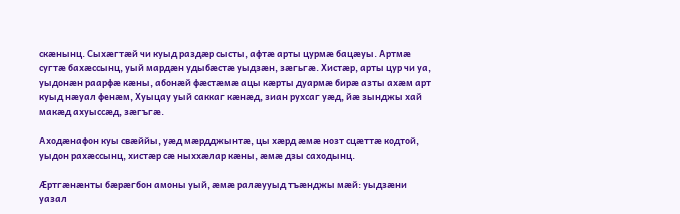скæнынц. Сыхæгтæй чи куыд раздæр сысты, афтæ арты цурмæ бацæуы. Артмæ сугтæ бахæссынц, уый мардæн удыбæстæ уыдзæн, зæгьгæ. Хистæр, арты цур чи уа, уыдонæн раарфæ кæны, абонæй фæстæмæ ацы кæрты дуармæ бирæ азты ахæм арт куыд нæуал фенæм, Хуыцау уый саккаг кæнæд, зиан рухсаг уæд, йæ зынджы хай макæд ахуыссæд, зæгъгæ.

Аходæнафон куы свæййы, уæд мæрдджынтæ, цы хæрд æмæ нозт сцæттæ кодтой, уыдон рахæссынц, хистæр сæ ныххæлар кæны, æмæ дзы саходынц.

Æртгæнæнты бæрæгбон амоны уый, æмæ ралæууыд тъæнджы мæй: уыдзæни уазал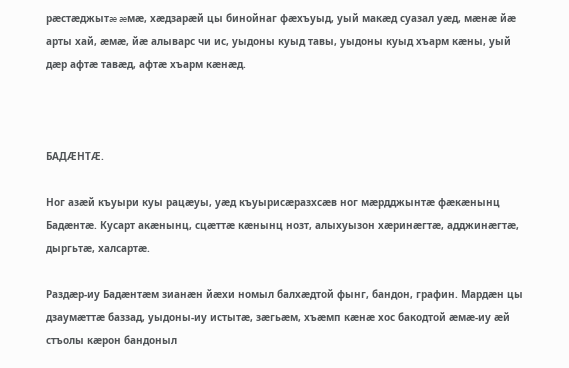рæстæджытæ æмæ, хæдзарæй цы бинойнаг фæхъуыд, уый макæд суазал уæд, мæнæ йæ арты хай, æмæ, йæ алыварс чи ис, уыдоны куыд тавы, уыдоны куыд хъарм кæны, уый дæр афтæ тавæд, афтæ хъарм кæнæд.



БАДÆНТÆ.

Ног азæй къуыри куы рацæуы, уæд къуырисæразхсæв ног мæрдджынтæ фæкæнынц Бадæнтæ. Кусарт акæнынц, сцæттæ кæнынц нозт, алыхуызон хæринæгтæ, адджинæгтæ, дыргьтæ, халсартæ.

Раздæр-иу Бадæнтæм зианæн йæхи номыл балхæдтой фынг, бандон, графин. Мардæн цы дзаумæттæ баззад, уыдоны-иу истытæ, зæгьæм, хъæмп кæнæ хос бакодтой æмæ-иу æй стъолы кæрон бандоныл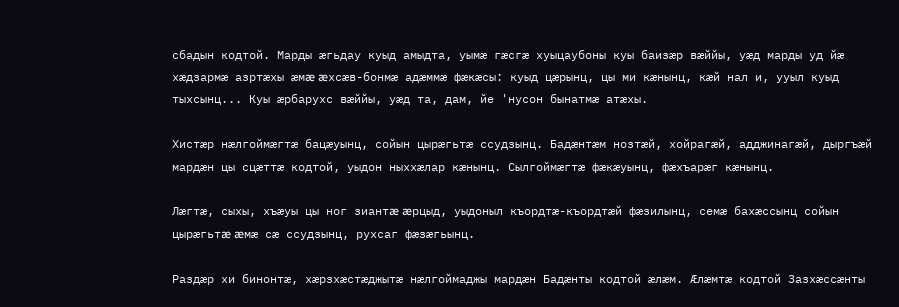сбадын кодтой. Марды æгьдау куыд амыдта, уымæ гæсгæ хуыцаубоны куы баизæр вæййы, уæд марды уд йæ хæдзармæ азртæхы æмæ æхсæв-бонмæ адæммæ фæкæсы: куыд цæрынц, цы ми кæнынц, кæй нал и, ууыл куыд тыхсынц... Куы æрбарухс вæййы, уæд та, дам, йе 'нусон бынатмæ атæхы.

Хистæр нæлгоймæгтæ бацæуынц, сойын цырæгьтæ ссудзынц. Бадæнтæм нозтæй, хойрагæй, адджинагæй, дыргъæй мардæн цы сцæттæ кодтой, уыдон ныххæлар кæнынц. Сылгоймæгтæ фæкæуынц, фæхъарæг кæнынц.

Лæгтæ, сыхы, хъæуы цы ног зиантæ æрцыд, уыдоныл къордтæ-къордтæй фæзилынц, семæ бахæссынц сойын цырæгьтæ æмæ сæ ссудзынц, рухсаг фæзæгьынц.

Раздæр хи бинонтæ, хæрзхæстæджытæ нæлгоймаджы мардæн Бадæнты кодтой æлæм. Æлæмтæ кодтой Зазхæссæнты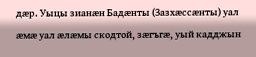дæр. Уыцы зианæн Бадæнты (Зазхæссæнты) уал æмæ уал æлæмы скодтой, зæгъгæ, уый кадджын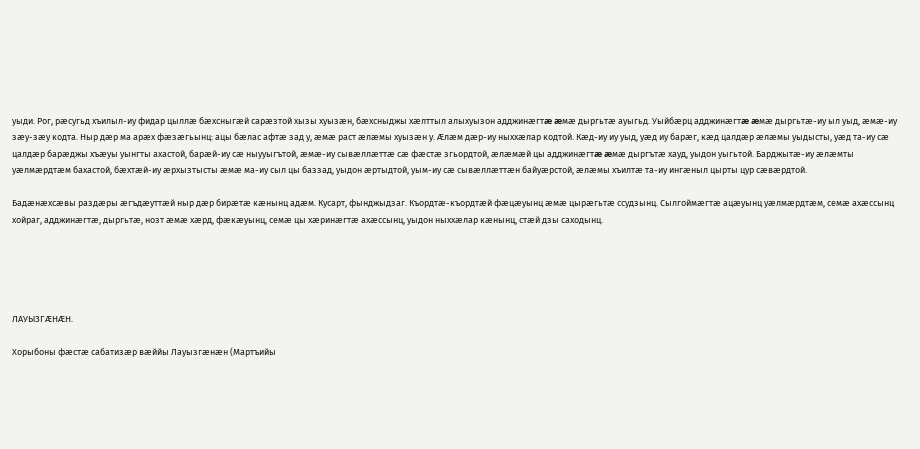уыди. Рог, рæсугьд хъилыл-иу фидар цыллæ бæхсныгæй сарæзтой хызы хуызæн, бæхсныджы хæлттыл алыхуызон адджинæгтæ æмæ дыргьтæ ауыгьд. Уыйбæрц адджинæгтæ æмæ дыргьтæ-иу ыл уыд, æмæ-иу зæу-зæу кодта. Ныр дæр ма арæх фæзæгьынц: ацы бæлас афтæ зад у, æмæ раст æлæмы хуызæн у. Æлæм дæр-иу ныххæлар кодтой. Кæд-иу иу уыд, уæд иу барæг, кæд цалдæр æлæмы уыдысты, уæд та-иу сæ цалдæр барæджы хъæуы уынгты ахастой, барæй-иу сæ ныууыгътой, æмæ-иу сывæллæттæ сæ фæстæ згьордтой, æлæмæй цы адджинæгтæ æмæ дыргътæ хауд, уыдон уыгьтой. Барджытæ-иу æлæмты уæлмæрдтæм бахастой, бæхтæй-иу æрхызтысты æмæ ма-иу сыл цы баззад, уыдон æртыдтой, уым-иу сæ сывæллæттæн байуæрстой, æлæмы хъилтæ та-иу ингæныл цырты цур сæвæрдтой.

Бадæнæхсæвы раздæры æгъдæуттæй ныр дæр бирæтæ кæнынц адæм. Кусарт, фынджыдзаг. Къордтæ-къордтæй фæцæуынц æмæ цырæгьтæ ссудзынц. Сылгоймæгтæ ацæуынц уæлмæрдтæм, семæ ахæссынц хойраг, адджинæгтæ, дыргьтæ, нозт æмæ хæрд, фæкæуынц, семæ цы хæринæгтæ ахæссынц, уыдон ныххæлар кæнынц, стæй дзы саходынц.





ЛАУЫЗГÆНÆН.

Хорыбоны фæстæ сабатизæр вæййы Лауызгæнæн (Мартъийы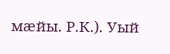мæйы. Р.К.). Уый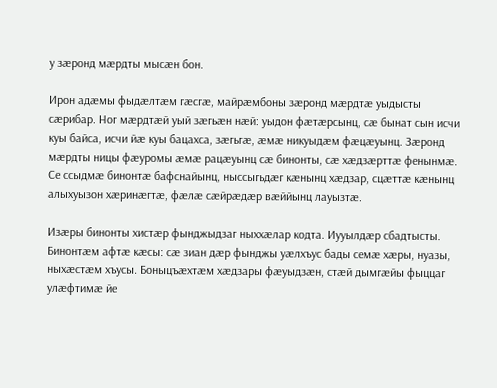у зæронд мæрдты мысæн бон.

Ирон адæмы фыдæлтæм гæсгæ, майрæмбоны зæронд мæрдтæ уыдысты сæрибар. Ног мæрдтæй уый зæгьæн нæй: уыдон фæтæрсынц, сæ бынат сын исчи куы байса, исчи йæ куы бацахса, зæгьгæ, æмæ никуыдæм фæцæуынц. Зæронд мæрдты ницы фæуромы æмæ рацæуынц сæ бинонты, сæ хæдзæрттæ фенынмæ. Се ссыдмæ бинонтæ бафснайынц, ныссыгьдæг кæнынц хæдзар, сцæттæ кæнынц алыхуызон хæринæгтæ, фæлæ сæйрæдæр вæййынц лауызтæ.

Изæры бинонты хистæр фынджыдзаг ныххæлар кодта. Иууылдæр сбадтысты. Бинонтæм афтæ кæсы: сæ зиан дæр фынджы уæлхъус бады семæ хæры, нуазы, ныхæстæм хъусы. Боныцъæхтæм хæдзары фæуыдзæн, стæй дымгæйы фыццаг улæфтимæ йе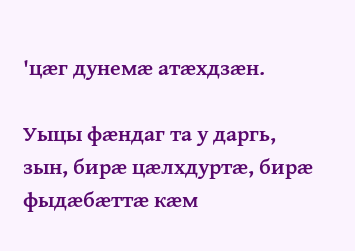'цæг дунемæ атæхдзæн.

Уыцы фæндаг та у даргь, зын, бирæ цæлхдуртæ, бирæ фыдæбæттæ кæм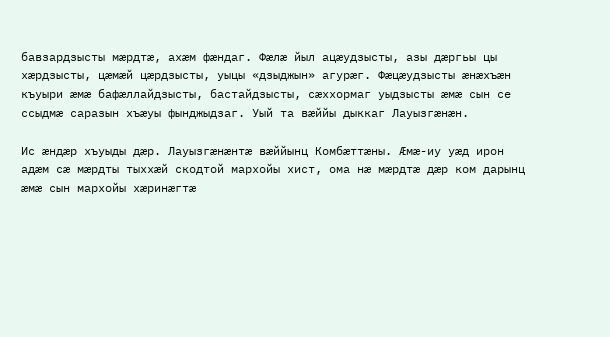бавзардзысты мæрдтæ, ахæм фæндаг. Фæлæ йыл ацæудзысты, азы дæргьы цы хæрдзысты, цæмæй цæрдзысты, уыцы «дзыджын» агурæг. Фæцæудзысты æнæхъæн къуыри æмæ бафæллайдзысты, бастайдзысты, сæххормаг уыдзысты æмæ сын се ссыдмæ саразын хъæуы фынджыдзаг. Уый та вæййы дыккаг Лауызгæнæн.

Ис æндæр хъуыды дæр. Лауызгæнæнтæ вæййынц Комбæттæны. Æмæ-иу уæд ирон адæм сæ мæрдты тыххæй скодтой мархойы хист, ома нæ мæрдтæ дæр ком дарынц æмæ сын мархойы хæринæгтæ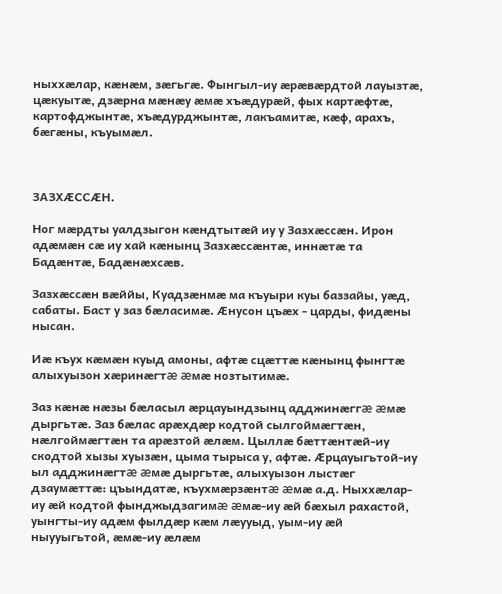ныххæлар, кæнæм, зæгьгæ. Фынгыл-иу æрæвæрдтой лауызтæ, цæкуытæ, дзæрна мæнæу æмæ хъæдурæй, фых картæфтæ, картофджынтæ, хъæдурджынтæ, лакъамитæ, кæф, арахъ, бæгæны, къуымæл.



ЗАЗХÆССÆН.

Ног мæрдты уалдзыгон кæндтытæй иу у Зазхæссæн. Ирон адæмæн сæ иу хай кæнынц Зазхæссæнтæ, иннæтæ та Бадæнтæ, Бадæнæхсæв.

Зазхæссæн вæййы, Куадзæнмæ ма къуыри куы баззайы, уæд, сабаты. Баст у заз бæласимæ. Æнусон цъæх - царды, фидæны нысан.

Иæ къух кæмæн куыд амоны, афтæ сцæттæ кæнынц фынгтæ алыхуызон хæринæгтæ æмæ нозтытимæ.

Заз кæнæ нæзы бæласыл æрцауындзынц адджинæггæ æмæ дыргьтæ. Заз бæлас арæхдæр кодтой сылгоймæгтæн, нæлгоймæгтæн та арæзтой æлæм. Цыллæ бæттæнтæй-иу скодтой хызы хуызæн, цыма тырыса у, афтæ. Æрцауыгьтой-иу ыл адджинæгтæ æмæ дыргьтæ, алыхуызон лыстæг дзаумæттæ: цъындатæ, къухмæрзæнтæ æмæ а.д. Ныххæлар-иу æй кодтой фынджыдзагимæ æмæ-иу æй бæхыл рахастой, уынгты-иу адæм фылдæр кæм лæууыд, уым-иу æй ныууыгьтой, æмæ-иу æлæм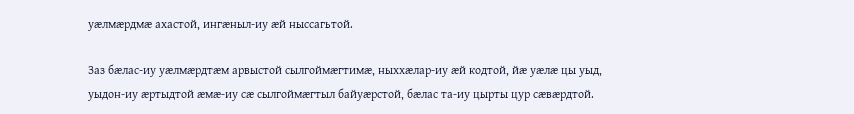уæлмæрдмæ ахастой, ингæныл-иу æй ныссагьтой.

Заз бæлас-иу уæлмæрдтæм арвыстой сылгоймæгтимæ, ныххæлар-иу æй кодтой, йæ уæлæ цы уыд, уыдон-иу æртыдтой æмæ-иу сæ сылгоймæгтыл байуæрстой, бæлас та-иу цырты цур сæвæрдтой.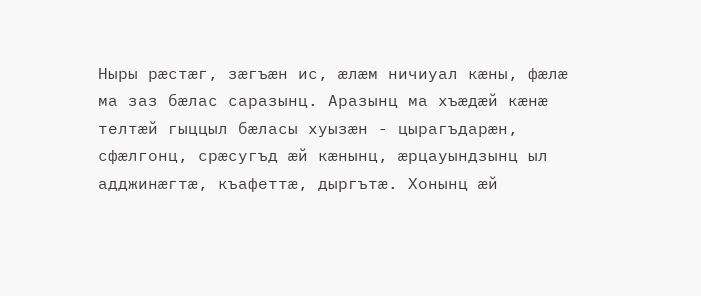Ныры рæстæг, зæгъæн ис, æлæм ничиуал кæны, фæлæ ма заз бæлас саразынц. Аразынц ма хъæдæй кæнæ телтæй гыццыл бæласы хуызæн - цырагъдарæн, сфæлгонц, срæсугъд æй кæнынц, æрцауындзынц ыл адджинæгтæ, къафеттæ, дыргътæ. Хонынц æй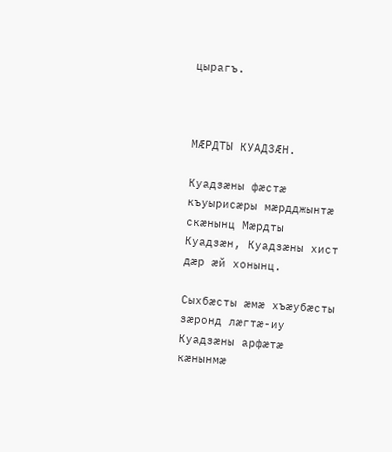цырагъ.



МÆРДТЫ КУАДЗÆН.

Куадзæны фæстæ къуырисæры мæрдджынтæ скæнынц Мæрдты Куадзæн, Куадзæны хист дæр æй хонынц.

Сыхбæсты æмæ хъæубæсты зæронд лæгтæ-иу Куадзæны арфæтæ кæнынмæ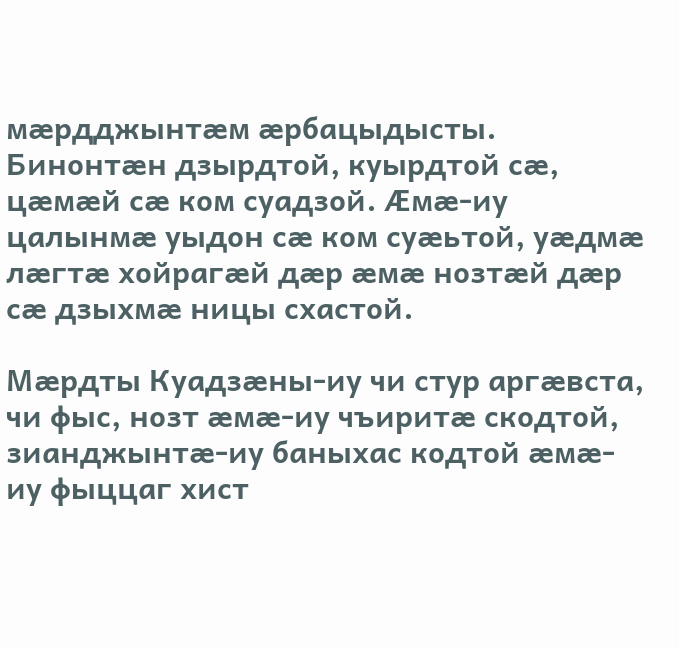мæрдджынтæм æрбацыдысты. Бинонтæн дзырдтой, куырдтой сæ, цæмæй сæ ком суадзой. Æмæ-иу цалынмæ уыдон сæ ком суæьтой, уæдмæ лæгтæ хойрагæй дæр æмæ нозтæй дæр сæ дзыхмæ ницы схастой.

Мæрдты Куадзæны-иу чи стур аргæвста, чи фыс, нозт æмæ-иу чъиритæ скодтой, зианджынтæ-иу баныхас кодтой æмæ-иу фыццаг хист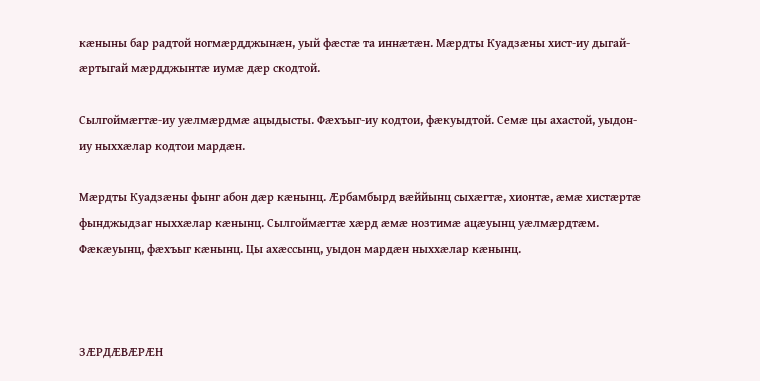кæныны бар радтой ногмæрдджынæн, уый фæстæ та иннæтæн. Мæрдты Куадзæны хист-иу дыгай-æртыгай мæрдджынтæ иумæ дæр скодтой.

Сылгоймæгтæ-иу уæлмæрдмæ ацыдысты. Фæхъыг-иу кодтои, фæкуыдтой. Семæ цы ахастой, уыдон-иу ныххæлар кодтои мардæн.

Мæрдты Куадзæны фынг абон дæр кæнынц. Æрбамбырд вæййынц сыхæгтæ, хионтæ, æмæ хистæртæ фынджыдзаг ныххæлар кæнынц. Сылгоймæгтæ хæрд æмæ нозтимæ ацæуынц уæлмæрдтæм. Фæкæуынц, фæхъыг кæнынц. Цы ахæссынц, уыдон мардæн ныххæлар кæнынц.



ЗÆРДÆВÆРÆН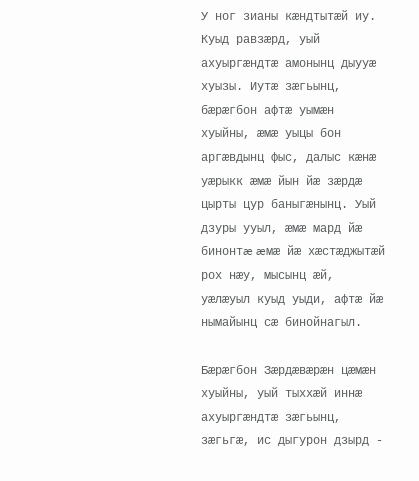У ног зианы кæндтытæй иу. Куыд равзæрд, уый ахуыргæндтæ амонынц дыууæ хуызы. Иутæ зæгьынц, бæрæгбон афтæ уымæн хуыйны, æмæ уыцы бон аргæвдынц фыс, далыс кæнæ уæрыкк æмæ йын йæ зæрдæ цырты цур баныгæнынц. Уый дзуры ууыл, æмæ мард йæ бинонтæ æмæ йæ хæстæджытæй рох нæу, мысынц æй, уæлæуыл куыд уыди, афтæ йæ нымайынц сæ бинойнагыл.

Бæрæгбон Зæрдæвæрæн цæмæн хуыйны, уый тыххæй иннæ ахуыргæндтæ зæгьынц, зæгьгæ, ис дыгурон дзырд -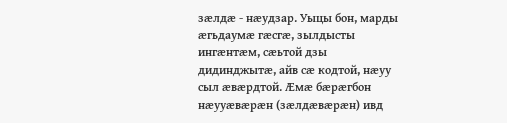зæлдæ - нæудзар. Уыцы бон, марды æгьдаумæ гæсгæ, зылдысты ингæнтæм, сæьтой дзы дидинджытæ, айв сæ кодтой, нæуу сыл æвæрдтой. Æмæ бæрæгбон нæууæвæрæн (зæлдæвæрæн) ивд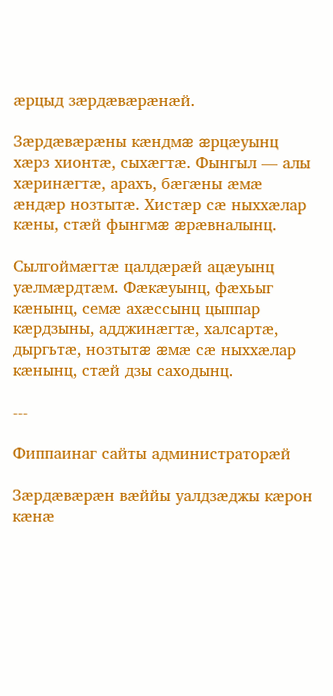æрцыд зæрдæвæрæнæй.

Зæрдæвæрæны кæндмæ æрцæуынц хæрз хионтæ, сыхæгтæ. Фынгыл — алы хæринæгтæ, арахъ, бæгæны æмæ æндæр нозтытæ. Хистæр сæ ныххæлар кæны, стæй фынгмæ æрæвналынц.

Сылгоймæгтæ цалдæрæй ацæуынц уæлмæрдтæм. Фæкæуынц, фæхьыг кæнынц, семæ ахæссынц цыппар кæрдзыны, адджинæгтæ, халсартæ, дыргьтæ, нозтытæ æмæ сæ ныххæлар кæнынц, стæй дзы саходынц.

---

Фиппаинаг сайты администраторæй

Зæрдæвæрæн вæййы уалдзæджы кæрон кæнæ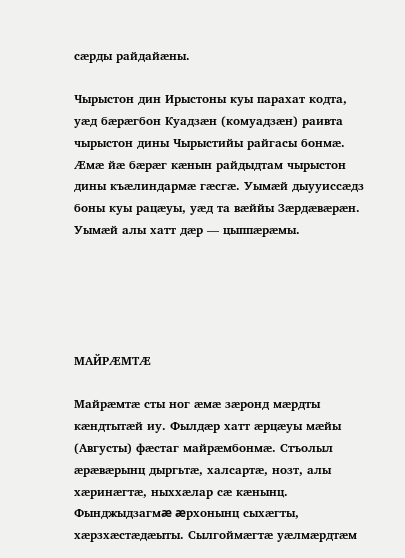сæрды райдайæны.

Чырыстон дин Ирыстоны куы парахат кодта, уæд бæрæгбон Куадзæн (комуадзæн) раивта чырыстон дины Чырыстийы райгасы бонмæ. Æмæ йæ бæрæг кæнын райдыдтам чырыстон дины къæлиндармæ гæсгæ. Уымæй дыууиссæдз боны куы рацæуы, уæд та вæййы Зæрдæвæрæн. Уымæй алы хатт дæр — цыппæрæмы.





МАЙРÆМТÆ

Майрæмтæ сты ног æмæ зæронд мæрдты кæндтытæй иу. Фылдæр хатт æрцæуы мæйы (Августы) фæстаг майрæмбонмæ. Стъолыл æрæвæрынц дыргьтæ, халсартæ, нозт, алы хæринæгтæ, ныххæлар сæ кæнынц. Фынджыдзагмæ æрхонынц сыхæгты, хæрзхæстæдæыты. Сылгоймæгтæ уæлмæрдтæм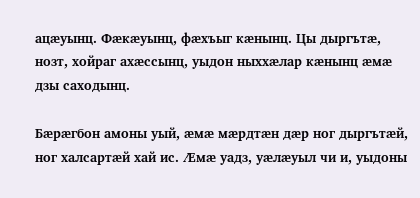ацæуынц. Фæкæуынц, фæхъыг кæнынц. Цы дыргътæ, нозт, хойраг ахæссынц, уыдон ныххæлар кæнынц æмæ дзы саходынц.

Бæрæгбон амоны уый, æмæ мæрдтæн дæр ног дыргътæй, ног халсартæй хай ис. Æмæ уадз, уæлæуыл чи и, уыдоны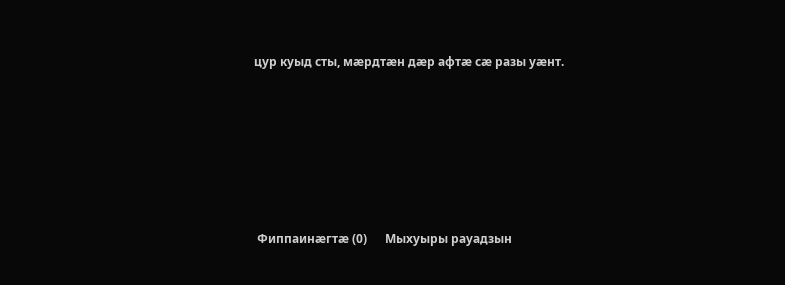цур куыд сты, мæрдтæн дæр афтæ сæ разы уæнт.







 Фиппаинæгтæ (0)      Мыхуыры рауадзын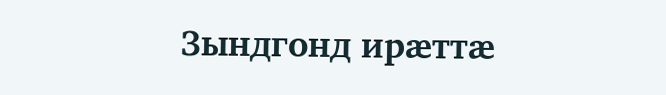Зындгонд ирæттæ